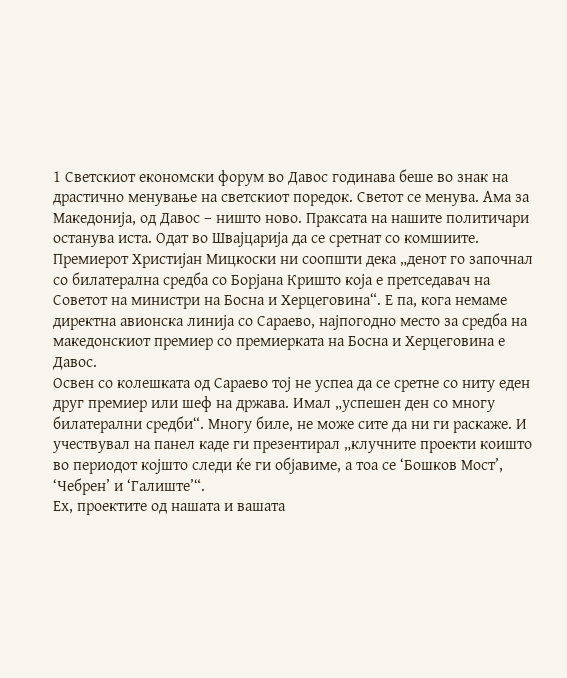1 Светскиот економски форум во Давос годинава беше во знак на драстично менување на светскиот поредок. Светот се менува. Ама за Македонија, од Давос – ништо ново. Праксата на нашите политичари останува иста. Одат во Швајцарија да се сретнат со комшиите. Премиерот Христијан Мицкоски ни соопшти дека „денот го започнал со билатерална средба со Борјана Кришто која е претседавач на Советот на министри на Босна и Херцеговина“. Е па, кога немаме директна авионска линија со Сараево, најпогодно место за средба на македонскиот премиер со премиерката на Босна и Херцеговина е Давос.
Освен со колешката од Сараево тој не успеа да се сретне со ниту еден друг премиер или шеф на држава. Имал „успешен ден со многу билатерални средби“. Многу биле, не може сите да ни ги раскаже. И учествувал на панел каде ги презентирал „клучните проекти коишто во периодот којшто следи ќе ги објавиме, а тоа се ‘Бошков Мост’, ‘Чебрен’ и ‘Галиште’“.
Ех, проектите од нашата и вашата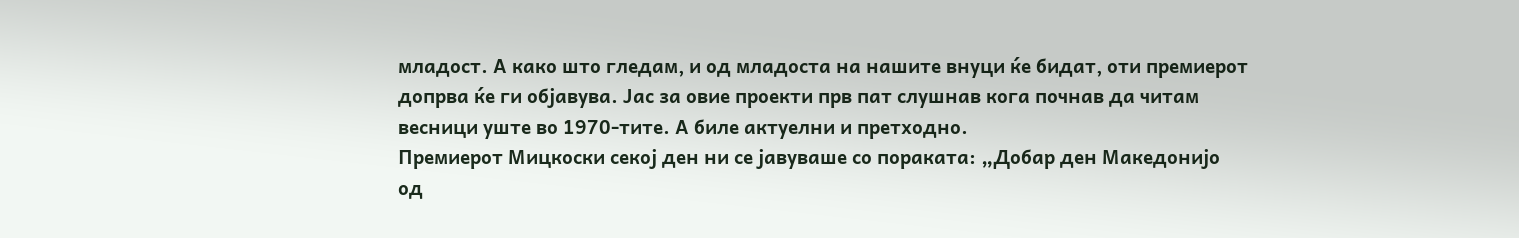младост. А како што гледам, и од младоста на нашите внуци ќе бидат, оти премиерот допрва ќе ги објавува. Јас за овие проекти прв пат слушнав кога почнав да читам весници уште во 1970-тите. А биле актуелни и претходно.
Премиерот Мицкоски секој ден ни се јавуваше со пораката: „Добар ден Македонијо од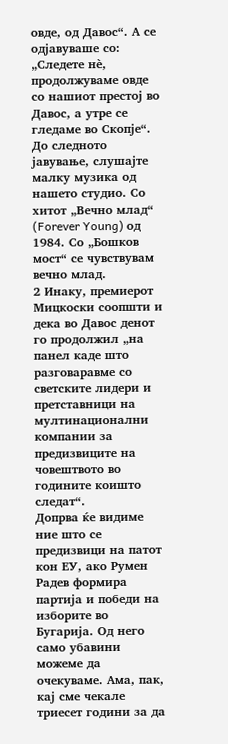овде, од Давос“. А се одјавуваше со: „Следете нѐ, продолжуваме овде со нашиот престој во Давос, а утре се гледаме во Скопје“.
До следното јавување, слушајте малку музика од нашето студио. Со хитот „Вечно млад“ (Forever Young) од 1984. Со „Бошков мост“ се чувствувам вечно млад.
2 Инаку, премиерот Мицкоски соопшти и дека во Давос денот го продолжил „на панел каде што разговаравме со светските лидери и претставници на мултинационални компании за предизвиците на човештвото во годините коишто следат“.
Допрва ќе видиме ние што се предизвици на патот кон ЕУ, ако Румен Радев формира партија и победи на изборите во Бугарија. Од него само убавини можеме да очекуваме. Ама, пак, кај сме чекале триесет години за да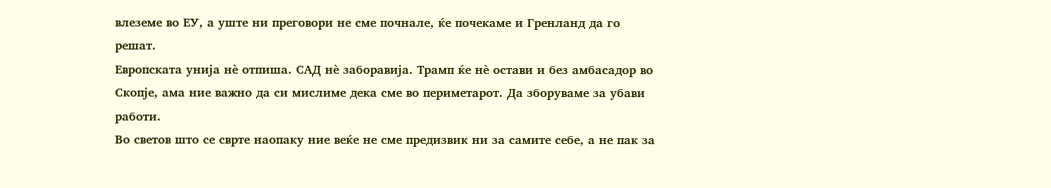влеземе во ЕУ, а уште ни преговори не сме почнале, ќе почекаме и Гренланд да го решат.
Европската унија нѐ отпиша. САД нѐ заборавија. Трамп ќе нѐ остави и без амбасадор во Скопје, ама ние важно да си мислиме дека сме во периметарот. Да зборуваме за убави работи.
Во светов што се сврте наопаку ние веќе не сме предизвик ни за самите себе, а не пак за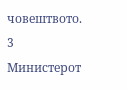човештвото.
3 Министерот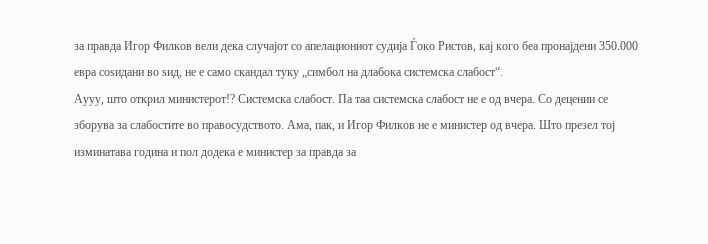за правда Игор Филков вели дека случајот со апелациониот судија Ѓоко Ристов, кај кого беа пронајдени 350.000 евра соѕидани во ѕид, не е само скандал туку „симбол на длабока системска слабост“.
Аууу, што открил министерот!? Системска слабост. Па таа системска слабост не е од вчера. Со децении се зборува за слабостите во правосудството. Ама, пак, и Игор Филков не е министер од вчера. Што презел тој изминатава година и пол додека е министер за правда за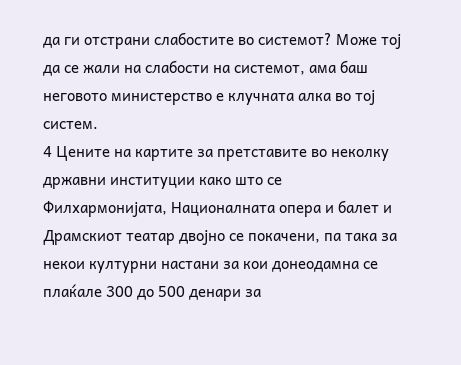да ги отстрани слабостите во системот? Може тој да се жали на слабости на системот, ама баш неговото министерство е клучната алка во тој систем.
4 Цените на картите за претставите во неколку државни институции како што се Филхармонијата, Националната опера и балет и Драмскиот театар двојно се покачени, па така за некои културни настани за кои донеодамна се плаќале 300 до 500 денари за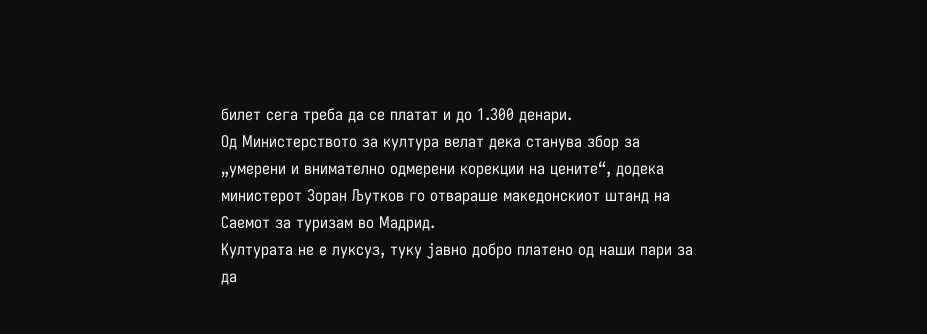билет сега треба да се платат и до 1.300 денари.
Од Министерството за култура велат дека станува збор за „умерени и внимателно одмерени корекции на цените“, додека министерот Зоран Љутков го отвараше македонскиот штанд на Саемот за туризам во Мадрид.
Културата не е луксуз, туку јавно добро платено од наши пари за да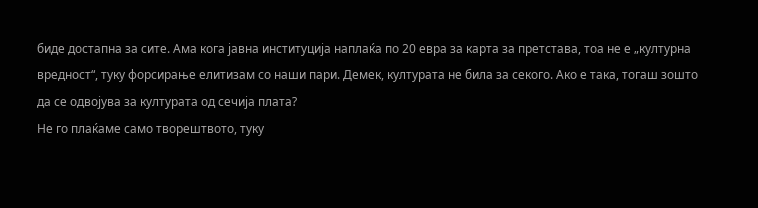биде достапна за сите. Ама кога јавна институција наплаќа по 20 евра за карта за претстава, тоа не е „културна вредност“, туку форсирање елитизам со наши пари. Демек, културата не била за секого. Ако е така, тогаш зошто да се одвојува за културата од сечија плата?
Не го плаќаме само творештвото, туку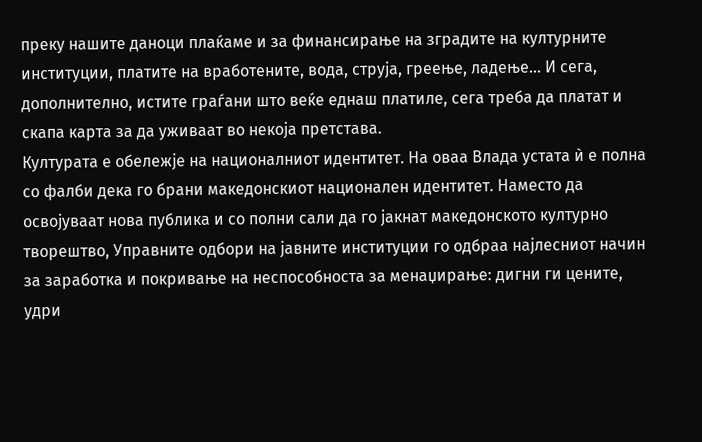преку нашите даноци плаќаме и за финансирање на зградите на културните институции, платите на вработените, вода, струја, греење, ладење… И сега, дополнително, истите граѓани што веќе еднаш платиле, сега треба да платат и скапа карта за да уживаат во некоја претстава.
Културата е обележје на националниот идентитет. На оваа Влада устата ѝ е полна со фалби дека го брани македонскиот национален идентитет. Наместо да освојуваат нова публика и со полни сали да го јакнат македонското културно творештво, Управните одбори на јавните институции го одбраа најлесниот начин за заработка и покривање на неспособноста за менаџирање: дигни ги цените, удри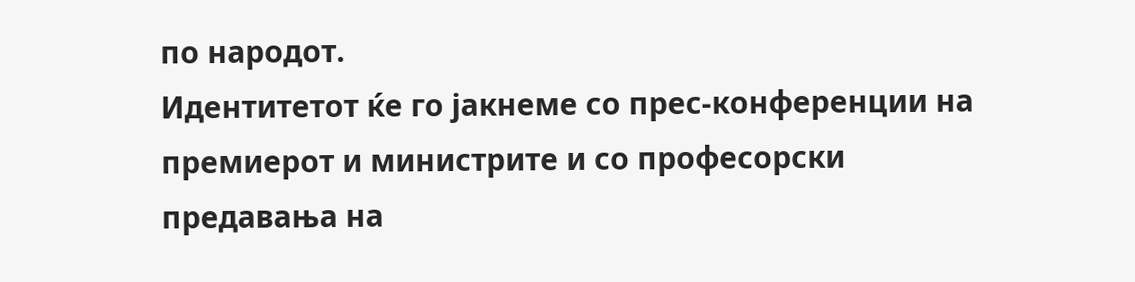по народот.
Идентитетот ќе го јакнеме со прес-конференции на премиерот и министрите и со професорски предавања на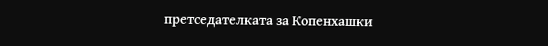претседателката за Копенхашки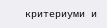критериуми и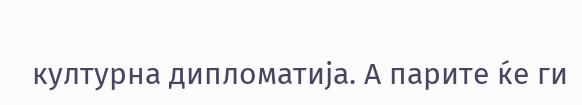културна дипломатија. А парите ќе ги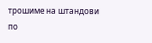трошиме на штандови по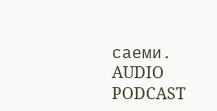саеми.
AUDIO PODCAST